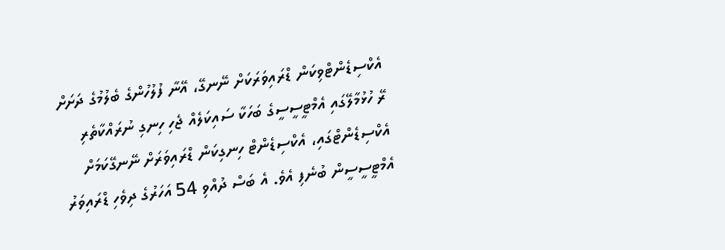އެކްސިޑެންޓްވިކަން ޑްރައިވަރަކަށް ނޭނގޭ، އޭނާ ފުލުހުންގެ ބެލުމުގެ ދަށަށް
ރޭ ހުޅުމާލޭގައި އެމްޓީސީސީގެ ބަހަކާ ސައިކަލެއް ޖެހި ހިނގި ނުރައްކާތެރި އެކްސިޑެންޓްގައި، އެކްސިޑެންޓް ހިނގިކަން ޑްރައިވަރަށް ނޭނގޭކަމަށް އެމްޓީސީސީން ބުނެފި އެވެ. އެ ބަސް ދުއްވި 54 އަހަރުގެ ދިވެހި ޑްރައިވަރު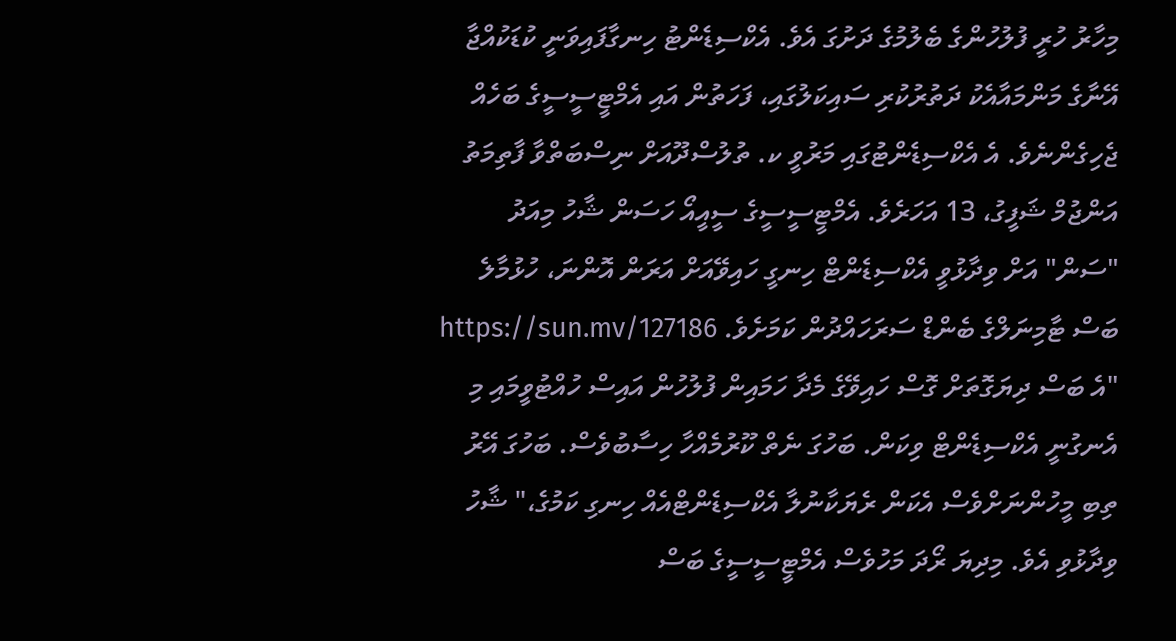މިހާރު ހުރީ ފުލުހުންގެ ބެލުމުގެ ދަށުގަ އެވެ. އެކްސިޑެންޓު ހިނގާފައިވަނީ ކުޑަކުއްޖާ އޭނާގެ މަންމައާއެކު ދަތުރުކުރި ސައިކަލުގައި، ފަހަތުން އައި އެމްޓީސީސީގެ ބަހެއް ޖެހިގެންނެވެ. އެ އެކްސިޑެންޓުގައި މަރުވީ ކ. ތުލުސްދޫއަށް ނިސްބަތްވާ ފާތިމަތު އަންޖުމް ޝަފީގު، 13 އަހަރެވެ. އެމްޓީސީސީގެ ސީއީއޯ ހަސަން ޝާހު މިއަދު "ސަން" އަށް ވިދާޅުވީ އެކްސިޑެންޓް ހިނގީ ހައިވޭއަށް އަރަން އޮންނަ، ހުޅުމާލެ ބަސް ޓާމިނަލްގެ ބެންޑް ސަރަހައްދުން ކަމަށެވެ. https://sun.mv/127186 "އެ ބަސް ދިޔަގޮތަށް ގޮސް ހައިވޭގެ މެދާ ހަމައިން ފުލުހުން އައިސް ހުއްޓުވީމައި މި އެނގުނީ އެކްސިޑެންޓް ވިކަން. ބަހުގަ ނެތް ކޫރުމެއްހާ ހިސާބުވެސް. ބަހުގަ އޭރު ތިބި މީހުންނަށްވެސް އެކަން ރެޔަކާނުލާ އެކްސިޑެންޓްއެއް ހިނގި ކަމުގެ،" ޝާހު ވިދާޅުވި އެވެ. މިދިޔަ ރޯދަ މަހުވެސް އެމްޓީސީސީގެ ބަސް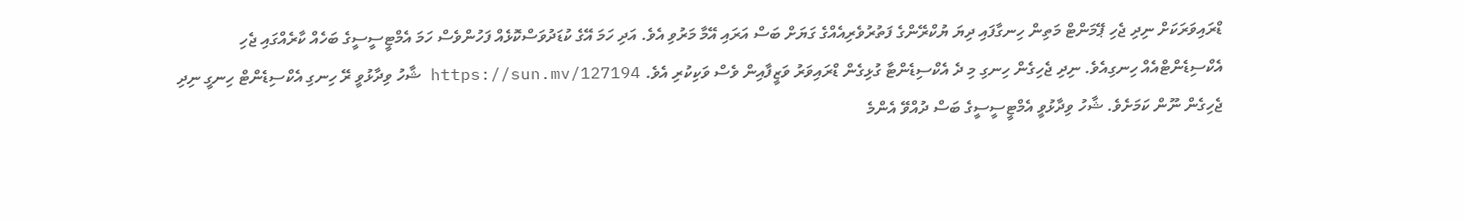ޑްރައިވަރަކަށް ނިދި ޖެހި ޕޭމަންޓް މަތިން ހިނގާފައި ދިޔަ ޔުކްރޭންގެ ފަތުރުވެރިއެއްގެ ގަޔަށް ބަސް އަރައި އޭމާ މަރުވި އެވެ. އަދި ހަމަ އޭގެ ކުޑަދުވަސްކޮޅެއް ފަހުންވެސް ހަމަ އެމްޓީސީސީގެ ބަހެއް ކާރެއްގައި ޖެހި އެކްސިޑެންޓްއެއް ހިނގިއެވެ. ނިދި ޖެހިގެން ހިނގި މި ދެ އެކްސިޑެންޓާ ގުޅިގެން ޑްރައިވަރު ވަޒީފާއިން ވެސް ވަކިކުރި އެވެ. https://sun.mv/127194 ޝާހު ވިދާޅުވީ ރޭ ހިނގި އެކްސިޑެންޓް ހިނގީ ނިދި ޖެހިގެން ނޫން ކަމަށެވެ. ޝާހު ވިދާޅުވީ އެމްޓީސީސީގެ ބަސް ދުއްވޭ އެންމެ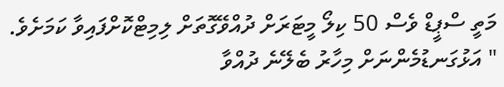މަތީ ސްޕީޑް ވެސް 50 ކިލޯ މީޓަރަށް ދުއްވޭގޮތަށް ލިމިޓްކޮށްފައިވާ ކަމަށެވެ. " އަޅުގަނޑުމެންނަށް މިހާރު ބެލޭނެ ދުއްވާ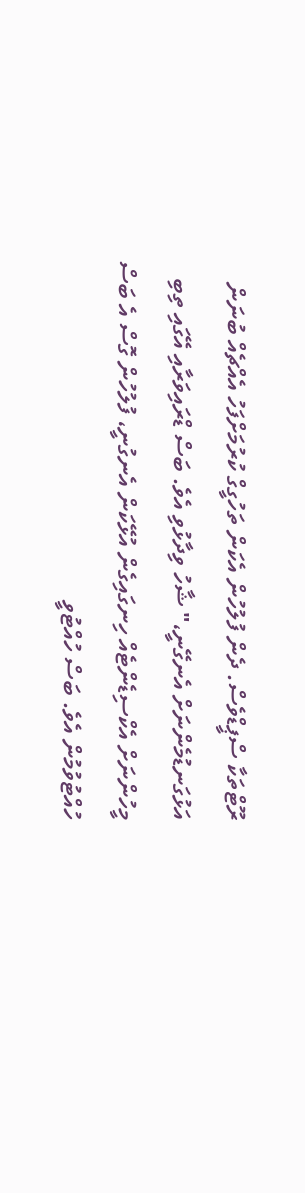ރޫޓްތަކާ ސްޕީޑްވެސް. ދެން ފުލުހުން އެކަން ތަހުގީގް ކުރުމަށްފަހު އެއްޗެއް ބުނަން އަޅުގަނޑުމެންނަށް އެނގޭނީ،" ޝާހު ވިދާޅުވި އެވެ. ބަސް ޑްރައިވަރާއި އޭގައި ތިބި މީހުންނަށް އެކްސިޑެންޓެއް ހިނގައިގެން އުޅޭކަން އެނގުނީ، ފުލުހުން ގޮސް އެ ބަސް ހުއްޓުވުމުން އެވެ. ބަސް ހުއްޓުވީ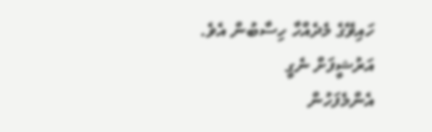ހައިވޭގެ މެދެއްހާ ހިސާބުން އެވެ.
އަރުޝީފަށް ނެގީ
އެންމެފަހުން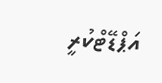އަޕްޑޭޓްކުރީ